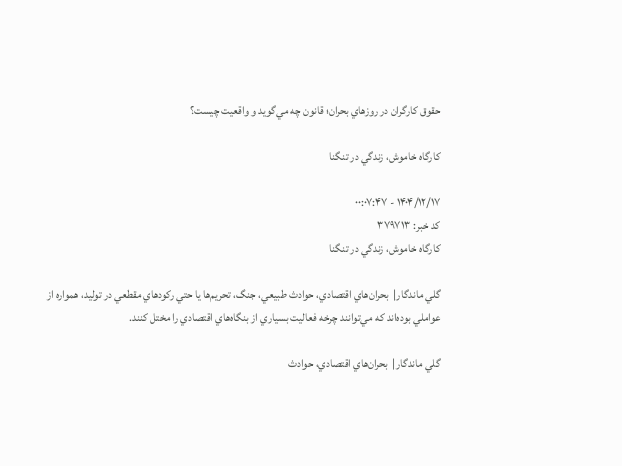حقوق كارگران در روزهاي بحران؛ قانون چه مي‌گويد و واقعيت چيست؟

كارگاه خاموش، زندگي در تنگنا

۱۴۰۴/۱۲/۱۷ - ۰۰:۰۷:۴۷
کد خبر: ۳۷۹۷۱۳
كارگاه خاموش، زندگي در تنگنا

گلي ماندگار|  بحران‌هاي اقتصادي، حوادث طبيعي، جنگ، تحريم‌ها يا حتي ركودهاي مقطعي در توليد، همواره از عواملي بوده‌اند كه مي‌توانند چرخه فعاليت بسياري از بنگاه‌هاي اقتصادي را مختل كنند.

گلي ماندگار|  بحران‌هاي اقتصادي، حوادث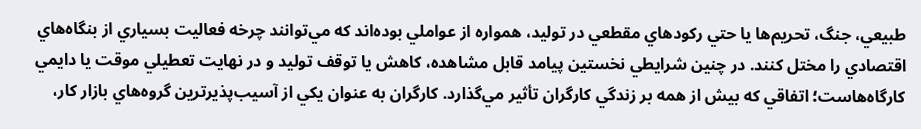طبيعي، جنگ، تحريم‌ها يا حتي ركودهاي مقطعي در توليد، همواره از عواملي بوده‌اند كه مي‌توانند چرخه فعاليت بسياري از بنگاه‌هاي اقتصادي را مختل كنند. در چنين شرايطي نخستين پيامد قابل مشاهده، كاهش يا توقف توليد و در نهايت تعطيلي موقت يا دايمي كارگاه‌هاست؛ اتفاقي كه بيش از همه بر زندگي كارگران تأثير مي‌گذارد. كارگران به عنوان يكي از آسيب‌پذيرترين گروه‌هاي بازار كار،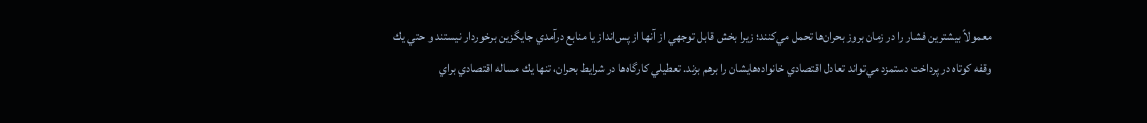معمولاً بيشترين فشار را در زمان بروز بحران‌ها تحمل مي‌كنند؛ زيرا بخش قابل توجهي از آنها از پس‌انداز يا منابع درآمدي جايگزين برخوردار نيستند و حتي يك وقفه كوتاه در پرداخت دستمزد مي‌تواند تعادل اقتصادي خانواده‌هايشان را برهم بزند. تعطيلي كارگاه‌ها در شرايط بحران، تنها يك مساله اقتصادي براي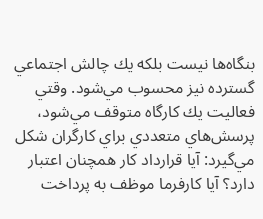بنگاه‌ها نيست بلكه يك چالش اجتماعي گسترده نيز محسوب مي‌شود. وقتي فعاليت يك كارگاه متوقف مي‌شود، پرسش‌هاي متعددي براي كارگران شكل مي‌گيرد: آيا قرارداد كار همچنان اعتبار دارد؟ آيا كارفرما موظف به پرداخت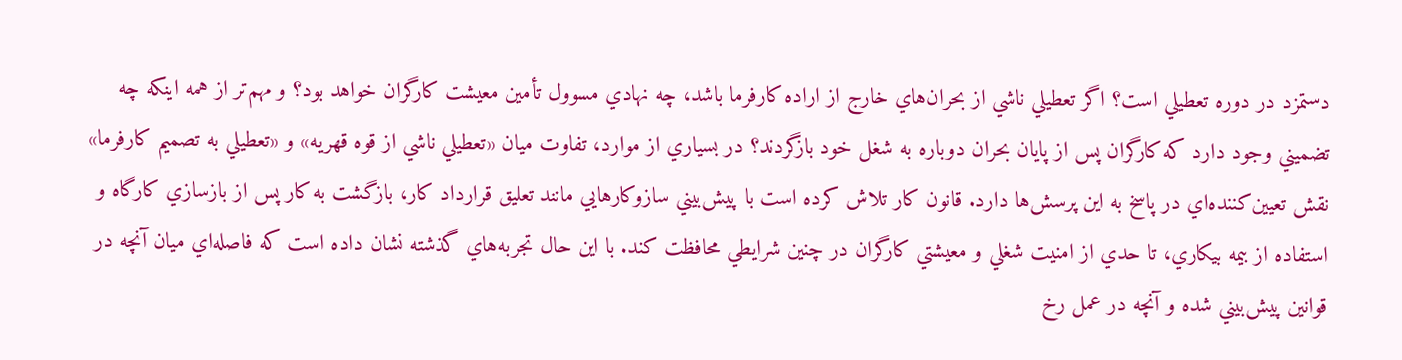دستمزد در دوره تعطيلي است؟ اگر تعطيلي ناشي از بحران‌هاي خارج از اراده كارفرما باشد، چه نهادي مسوول تأمين معيشت كارگران خواهد بود؟ و مهم‌تر از همه اينكه چه تضميني وجود دارد كه كارگران پس از پايان بحران دوباره به شغل خود بازگردند؟ در بسياري از موارد، تفاوت ميان «تعطيلي ناشي از قوه قهريه» و «تعطيلي به تصميم كارفرما» نقش تعيين‌كننده‌اي در پاسخ به اين پرسش‌ها دارد. قانون كار تلاش كرده است با پيش‌بيني سازوكارهايي مانند تعليق قرارداد كار، بازگشت به كار پس از بازسازي كارگاه و استفاده از بيمه بيكاري، تا حدي از امنيت شغلي و معيشتي كارگران در چنين شرايطي محافظت كند. با اين حال تجربه‌هاي گذشته نشان داده است كه فاصله‌اي ميان آنچه در قوانين پيش‌بيني شده و آنچه در عمل رخ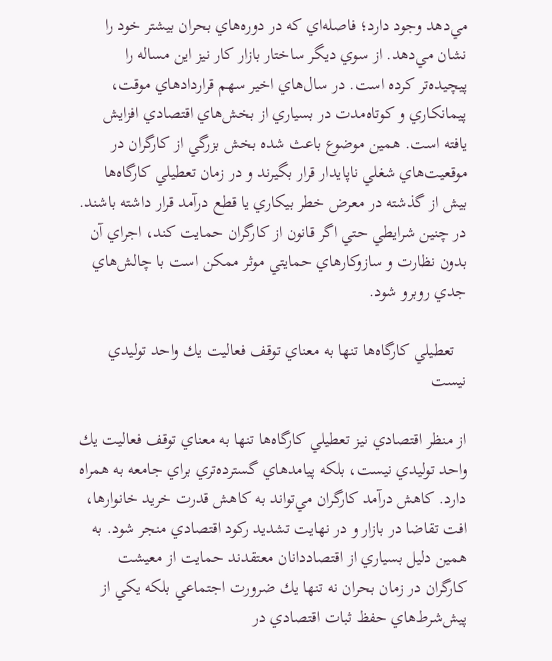مي‌دهد وجود دارد؛ فاصله‌اي كه در دوره‌هاي بحران بيشتر خود را نشان مي‌دهد. از سوي ديگر ساختار بازار كار نيز اين مساله را پيچيده‌تر كرده است. در سال‌هاي اخير سهم قراردادهاي موقت، پيمانكاري و كوتاه‌مدت در بسياري از بخش‌هاي اقتصادي افزايش يافته است. همين موضوع باعث شده بخش بزرگي از كارگران در موقعيت‌هاي شغلي ناپايدار قرار بگيرند و در زمان تعطيلي كارگاه‌ها بيش از گذشته در معرض خطر بيكاري يا قطع درآمد قرار داشته باشند. در چنين شرايطي حتي اگر قانون از كارگران حمايت كند، اجراي آن بدون نظارت و سازوكارهاي حمايتي موثر ممكن است با چالش‌هاي جدي روبرو شود.

   تعطيلي كارگاه‌ها تنها به معناي توقف فعاليت يك واحد توليدي نيست

از منظر اقتصادي نيز تعطيلي كارگاه‌ها تنها به معناي توقف فعاليت يك واحد توليدي نيست، بلكه پيامدهاي گسترده‌تري براي جامعه به همراه دارد. كاهش درآمد كارگران مي‌تواند به كاهش قدرت خريد خانوارها، افت تقاضا در بازار و در نهايت تشديد ركود اقتصادي منجر شود. به همين دليل بسياري از اقتصاددانان معتقدند حمايت از معيشت كارگران در زمان بحران نه تنها يك ضرورت اجتماعي بلكه يكي از پيش‌شرط‌هاي حفظ ثبات اقتصادي در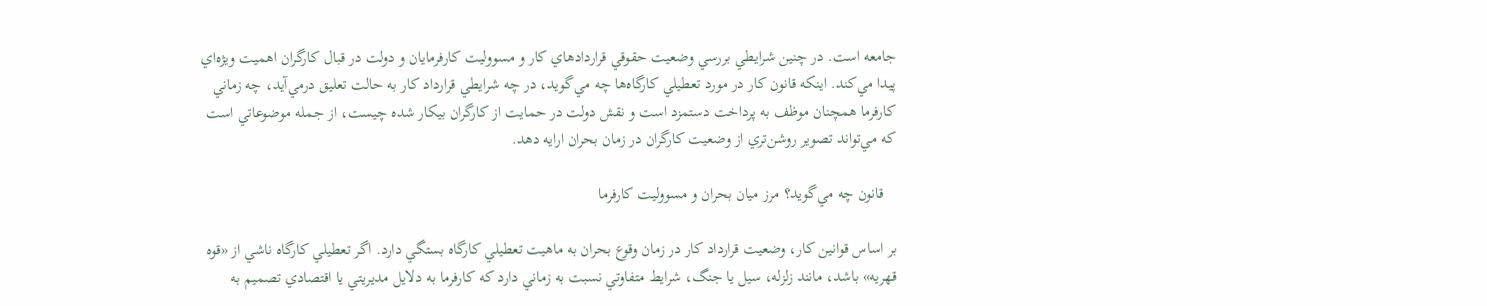جامعه است. در چنين شرايطي بررسي وضعيت حقوقي قراردادهاي كار و مسووليت كارفرمايان و دولت در قبال كارگران اهميت ويژه‌اي پيدا مي‌كند. اينكه قانون كار در مورد تعطيلي كارگاه‌ها چه مي‌گويد، در چه شرايطي قرارداد كار به حالت تعليق درمي‌آيد، چه زماني كارفرما همچنان موظف به پرداخت دستمزد است و نقش دولت در حمايت از كارگران بيكار شده چيست، از جمله موضوعاتي است كه مي‌تواند تصوير روشن‌تري از وضعيت كارگران در زمان بحران ارايه دهد.

   قانون چه مي‌گويد؟ مرز ميان بحران و مسووليت كارفرما

بر اساس قوانين كار، وضعيت قرارداد كار در زمان وقوع بحران به ماهيت تعطيلي كارگاه بستگي دارد. اگر تعطيلي كارگاه ناشي از «قوه قهريه» باشد، مانند زلزله، سيل يا جنگ، شرايط متفاوتي نسبت به زماني دارد كه كارفرما به دلايل مديريتي يا اقتصادي تصميم به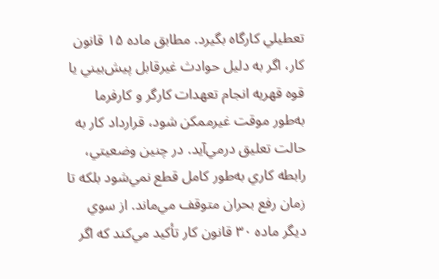تعطيلي كارگاه بگيرد. مطابق ماده ۱۵ قانون كار، اگر به دليل حوادث غيرقابل پيش‌بيني يا قوه قهريه انجام تعهدات كارگر و كارفرما به‌طور موقت غيرممكن شود، قرارداد كار به حالت تعليق درمي‌آيد. در چنين وضعيتي، رابطه كاري به‌طور كامل قطع نمي‌شود بلكه تا زمان رفع بحران متوقف مي‌ماند. از سوي ديگر ماده ۳۰ قانون كار تأكيد مي‌كند كه اگر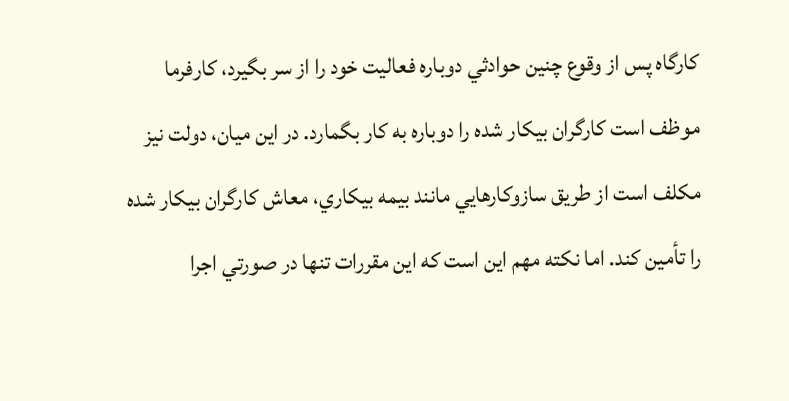كارگاه پس از وقوع چنين حوادثي دوباره فعاليت خود را از سر بگيرد، كارفرما موظف است كارگران بيكار شده را دوباره به كار بگمارد. در اين ميان، دولت نيز مكلف است از طريق سازوكارهايي مانند بيمه بيكاري، معاش كارگران بيكار شده را تأمين كند. اما نكته مهم اين است كه اين مقررات تنها در صورتي اجرا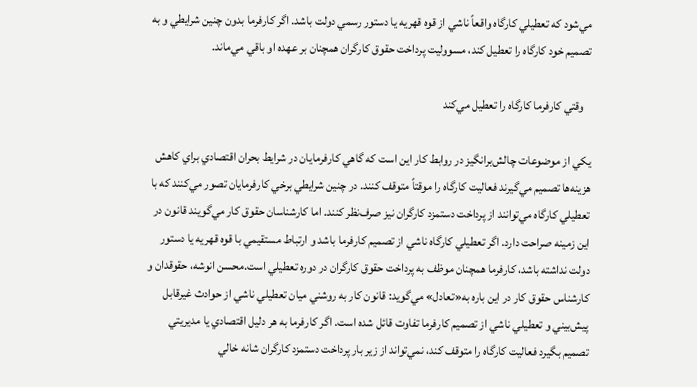مي‌شود كه تعطيلي كارگاه واقعاً ناشي از قوه قهريه يا دستور رسمي دولت باشد. اگر كارفرما بدون چنين شرايطي و به تصميم خود كارگاه را تعطيل كند، مسووليت پرداخت حقوق كارگران همچنان بر عهده او باقي مي‌ماند.

   وقتي كارفرما كارگاه را تعطيل مي‌كند

يكي از موضوعات چالش‌برانگيز در روابط كار اين است كه گاهي كارفرمايان در شرايط بحران اقتصادي براي كاهش هزينه‌ها تصميم مي‌گيرند فعاليت كارگاه را موقتاً متوقف كنند. در چنين شرايطي برخي كارفرمايان تصور مي‌كنند كه با تعطيلي كارگاه مي‌توانند از پرداخت دستمزد كارگران نيز صرف‌نظر كنند. اما كارشناسان حقوق كار مي‌گويند قانون در اين زمينه صراحت دارد. اگر تعطيلي كارگاه ناشي از تصميم كارفرما باشد و ارتباط مستقيمي با قوه قهريه يا دستور دولت نداشته باشد، كارفرما همچنان موظف به پرداخت حقوق كارگران در دوره تعطيلي است.محسن انوشه، حقوقدان و كارشناس حقوق كار در اين باره به«تعادل» مي‌گويد: قانون كار به روشني ميان تعطيلي ناشي از حوادث غيرقابل پيش‌بيني و تعطيلي ناشي از تصميم كارفرما تفاوت قائل شده است. اگر كارفرما به هر دليل اقتصادي يا مديريتي تصميم بگيرد فعاليت كارگاه را متوقف كند، نمي‌تواند از زير بار پرداخت دستمزد كارگران شانه خالي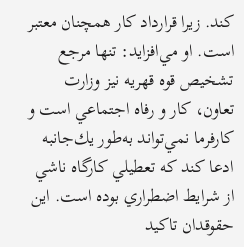كند. زيرا قرارداد كار همچنان معتبر است. او مي‌افزايد: تنها مرجع تشخيص قوه قهريه نيز وزارت تعاون، كار و رفاه اجتماعي است و كارفرما نمي‌تواند به‌طور يك‌جانبه ادعا كند كه تعطيلي كارگاه ناشي از شرايط اضطراري بوده است. اين حقوقدان تاكيد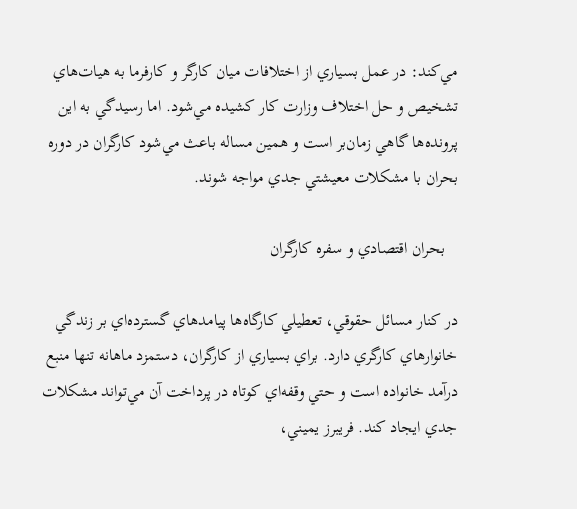مي‌كند: در عمل بسياري از اختلافات ميان كارگر و كارفرما به هيات‌هاي تشخيص و حل اختلاف وزارت كار كشيده مي‌شود. اما رسيدگي به اين پرونده‌ها گاهي زمان‌بر است و همين مساله باعث مي‌شود كارگران در دوره بحران با مشكلات معيشتي جدي مواجه شوند.

   بحران اقتصادي و سفره كارگران

در كنار مسائل حقوقي، تعطيلي كارگاه‌ها پيامدهاي گسترده‌اي بر زندگي خانوارهاي كارگري دارد. براي بسياري از كارگران، دستمزد ماهانه تنها منبع درآمد خانواده است و حتي وقفه‌اي كوتاه در پرداخت آن مي‌تواند مشكلات جدي ايجاد كند. فريبرز يميني،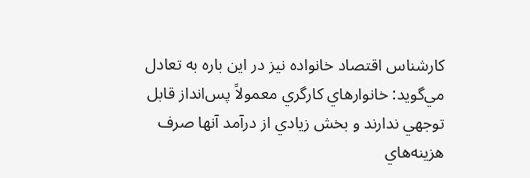كارشناس اقتصاد خانواده نيز در اين باره به تعادل مي‌گويد: خانوارهاي كارگري معمولاً پس‌انداز قابل توجهي ندارند و بخش زيادي از درآمد آنها صرف هزينه‌هاي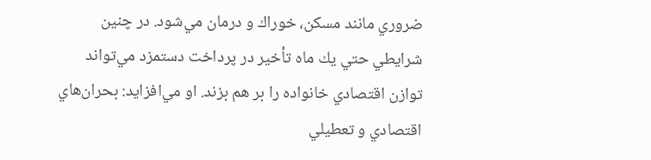ضروري مانند مسكن، خوراك و درمان مي‌شود. در چنين شرايطي حتي يك ماه تأخير در پرداخت دستمزد مي‌تواند توازن اقتصادي خانواده را بر هم بزند. او مي‌افزايد: بحران‌هاي اقتصادي و تعطيلي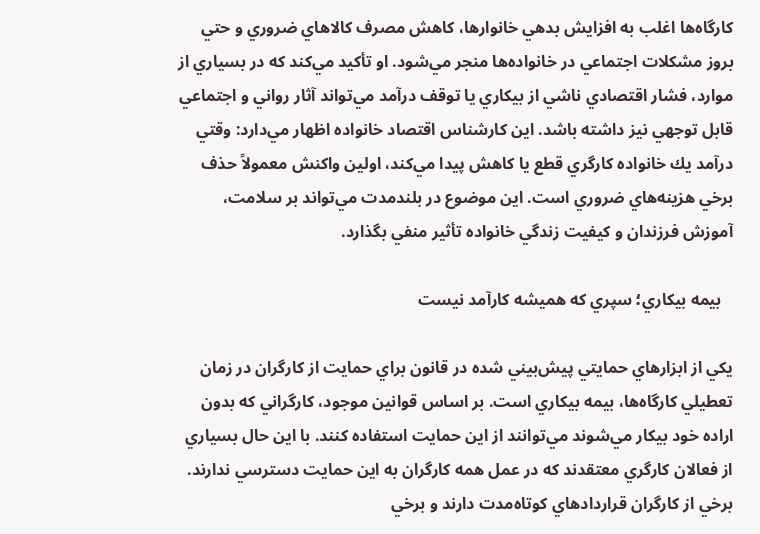كارگاه‌ها اغلب به افزايش بدهي خانوارها، كاهش مصرف كالاهاي ضروري و حتي بروز مشكلات اجتماعي در خانواده‌ها منجر مي‌شود. او تأكيد مي‌كند كه در بسياري از موارد، فشار اقتصادي ناشي از بيكاري يا توقف درآمد مي‌تواند آثار رواني و اجتماعي قابل توجهي نيز داشته باشد. اين كارشناس اقتصاد خانواده اظهار مي‌دارد: وقتي درآمد يك خانواده كارگري قطع يا كاهش پيدا مي‌كند، اولين واكنش معمولاً حذف برخي هزينه‌هاي ضروري است. اين موضوع در بلندمدت مي‌تواند بر سلامت، آموزش فرزندان و كيفيت زندگي خانواده تأثير منفي بگذارد.

   بيمه بيكاري؛ سپري كه هميشه كارآمد نيست

يكي از ابزارهاي حمايتي پيش‌بيني شده در قانون براي حمايت از كارگران در زمان تعطيلي كارگاه‌ها، بيمه بيكاري است. بر اساس قوانين موجود، كارگراني كه بدون اراده خود بيكار مي‌شوند مي‌توانند از اين حمايت استفاده كنند. با اين حال بسياري از فعالان كارگري معتقدند كه در عمل همه كارگران به اين حمايت دسترسي ندارند. برخي از كارگران قراردادهاي كوتاه‌مدت دارند و برخي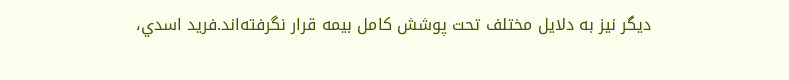ديگر نيز به دلايل مختلف تحت پوشش كامل بيمه قرار نگرفته‌اند.فريد اسدي،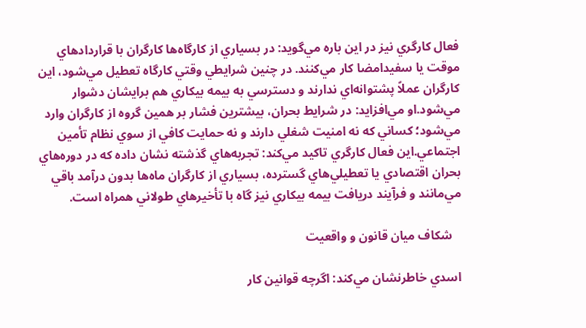فعال كارگري نيز در اين باره مي‌گويد: در بسياري از كارگاه‌ها كارگران با قراردادهاي موقت يا سفيدامضا كار مي‌كنند. در چنين شرايطي وقتي كارگاه تعطيل مي‌شود، اين كارگران عملاً پشتوانه‌اي ندارند و دسترسي به بيمه بيكاري هم برايشان دشوار مي‌شود.او مي‌افزايد: در شرايط بحران، بيشترين فشار بر همين گروه از كارگران وارد مي‌شود؛ كساني كه نه امنيت شغلي دارند و نه حمايت كافي از سوي نظام تأمين اجتماعي.اين فعال كارگري تاكيد مي‌كند: تجربه‌هاي گذشته نشان داده كه در دوره‌هاي بحران اقتصادي يا تعطيلي‌هاي گسترده، بسياري از كارگران ماه‌ها بدون درآمد باقي مي‌مانند و فرآيند دريافت بيمه بيكاري نيز گاه با تأخيرهاي طولاني همراه است.

   شكاف ميان قانون و واقعيت

اسدي خاطرنشان مي‌كند: اگرچه قوانين كار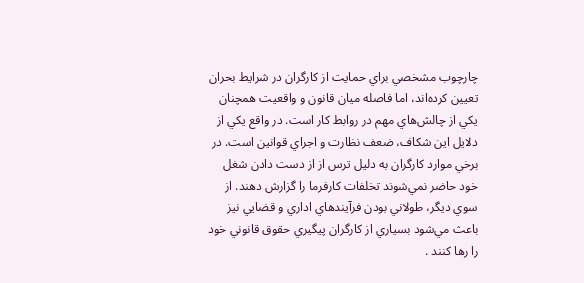چارچوب مشخصي براي حمايت از كارگران در شرايط بحران تعيين كرده‌اند، اما فاصله ميان قانون و واقعيت همچنان يكي از چالش‌هاي مهم در روابط كار است. در واقع يكي از دلايل اين شكاف، ضعف نظارت و اجراي قوانين است. در برخي موارد كارگران به دليل ترس از از دست دادن شغل خود حاضر نمي‌شوند تخلفات كارفرما را گزارش دهند. از سوي ديگر، طولاني بودن فرآيندهاي اداري و قضايي نيز باعث مي‌شود بسياري از كارگران پيگيري حقوق قانوني خود را رها كنند .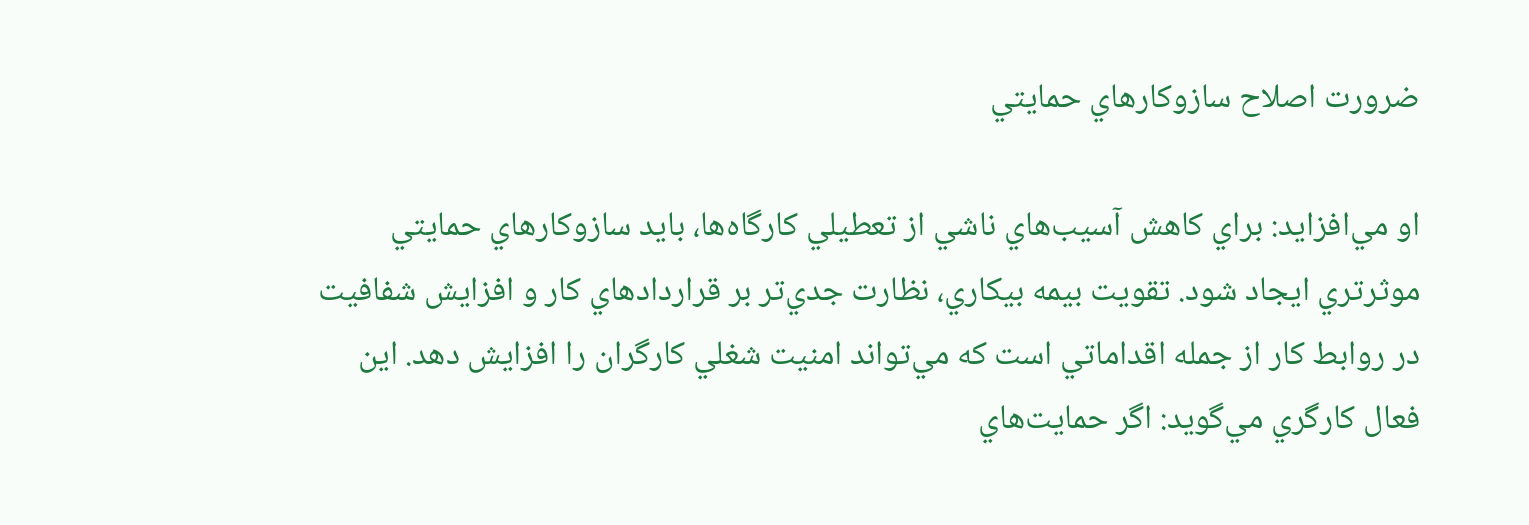ضرورت اصلاح سازوكارهاي حمايتي

او مي‌افزايد: براي كاهش آسيب‌هاي ناشي از تعطيلي كارگاه‌ها، بايد سازوكارهاي حمايتي موثرتري ايجاد شود. تقويت بيمه بيكاري، نظارت جدي‌تر بر قراردادهاي كار و افزايش شفافيت در روابط كار از جمله اقداماتي است كه مي‌تواند امنيت شغلي كارگران را افزايش دهد. اين فعال كارگري مي‌گويد: اگر حمايت‌هاي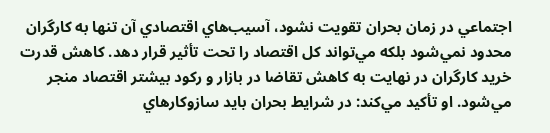اجتماعي در زمان بحران تقويت نشود، آسيب‌هاي اقتصادي آن تنها به كارگران محدود نمي‌شود بلكه مي‌تواند كل اقتصاد را تحت تأثير قرار دهد. كاهش قدرت خريد كارگران در نهايت به كاهش تقاضا در بازار و ركود بيشتر اقتصاد منجر مي‌شود. او تأكيد مي‌كند: در شرايط بحران بايد سازوكارهاي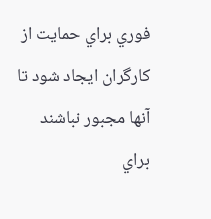فوري براي حمايت از كارگران ايجاد شود تا آنها مجبور نباشند براي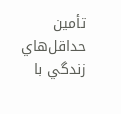تأمين حداقل‌هاي زندگي با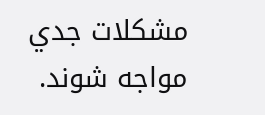مشكلات جدي مواجه شوند.